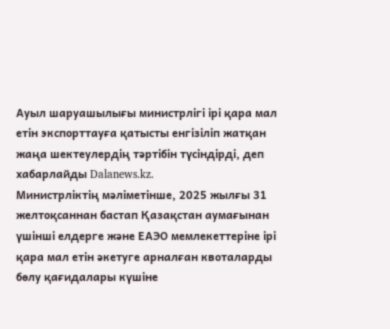Ауыл шаруашылығы министрлігі ірі қара мал етін экспорттауға қатысты енгізіліп жатқан жаңа шектеулердің тәртібін түсіндірді, деп хабарлайды Dalanews.kz.
Министрліктің мәліметінше, 2025 жылғы 31 желтоқсаннан бастап Қазақстан аумағынан үшінші елдерге және ЕАЭО мемлекеттеріне ірі қара мал етін әкетуге арналған квоталарды бөлу қағидалары күшіне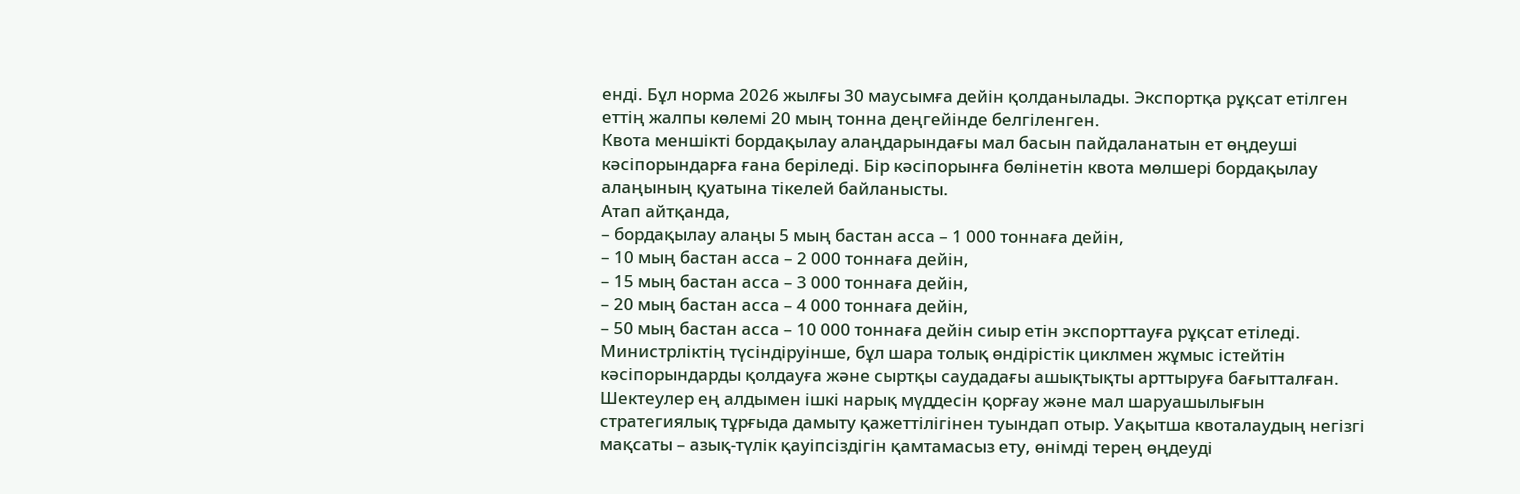енді. Бұл норма 2026 жылғы 30 маусымға дейін қолданылады. Экспортқа рұқсат етілген еттің жалпы көлемі 20 мың тонна деңгейінде белгіленген.
Квота меншікті бордақылау алаңдарындағы мал басын пайдаланатын ет өңдеуші кәсіпорындарға ғана беріледі. Бір кәсіпорынға бөлінетін квота мөлшері бордақылау алаңының қуатына тікелей байланысты.
Атап айтқанда,
– бордақылау алаңы 5 мың бастан асса – 1 000 тоннаға дейін,
– 10 мың бастан асса – 2 000 тоннаға дейін,
– 15 мың бастан асса – 3 000 тоннаға дейін,
– 20 мың бастан асса – 4 000 тоннаға дейін,
– 50 мың бастан асса – 10 000 тоннаға дейін сиыр етін экспорттауға рұқсат етіледі.
Министрліктің түсіндіруінше, бұл шара толық өндірістік циклмен жұмыс істейтін кәсіпорындарды қолдауға және сыртқы саудадағы ашықтықты арттыруға бағытталған.
Шектеулер ең алдымен ішкі нарық мүддесін қорғау және мал шаруашылығын стратегиялық тұрғыда дамыту қажеттілігінен туындап отыр. Уақытша квоталаудың негізгі мақсаты – азық-түлік қауіпсіздігін қамтамасыз ету, өнімді терең өңдеуді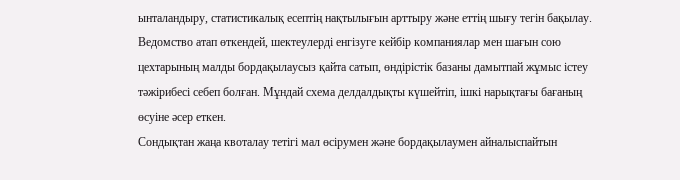ынталандыру, статистикалық есептің нақтылығын арттыру және еттің шығу тегін бақылау.
Ведомство атап өткендей, шектеулерді енгізуге кейбір компаниялар мен шағын сою цехтарының малды бордақылаусыз қайта сатып, өндірістік базаны дамытпай жұмыс істеу тәжірибесі себеп болған. Мұндай схема делдалдықты күшейтіп, ішкі нарықтағы бағаның өсуіне әсер еткен.
Сондықтан жаңа квоталау тетігі мал өсірумен және бордақылаумен айналыспайтын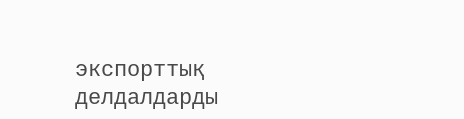экспорттық делдалдарды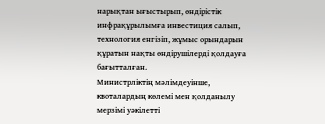нарықтан ығыстырып, өндірістік инфрақұрылымға инвестиция салып, технология енгізіп, жұмыс орындарын құратын нақты өндірушілерді қолдауға бағытталған.
Министрліктің мәлімдеуінше, квоталардың көлемі мен қолданылу мерзімі уәкілетті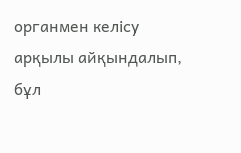органмен келісу арқылы айқындалып, бұл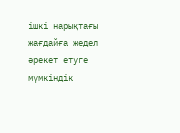ішкі нарықтағы жағдайға жедел әрекет етуге мүмкіндік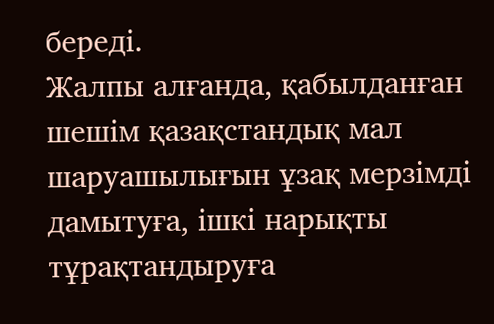береді.
Жалпы алғанда, қабылданған шешім қазақстандық мал шаруашылығын ұзақ мерзімді дамытуға, ішкі нарықты тұрақтандыруға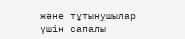және тұтынушылар үшін сапалы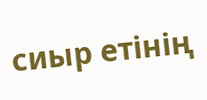сиыр етінің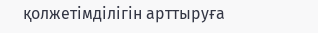қолжетімділігін арттыруға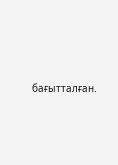бағытталған.